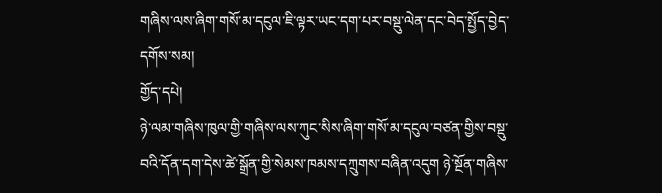གཞིས་ལས་ཞིག་གསོ་མ་དངུལ་ཇི་ལྟར་ཡང་དག་པར་བསྡུ་ལེན་དང་བེད་སྤྱོད་བྱེད་དགོས་སམ།
གྱོད་དཔེ།
ཉེ་ལམ་གཞིས་ཁུལ་གྱི་གཞིས་ལས་ཀུང་སིས་ཞིག་གསོ་མ་དངུལ་བཙན་གྱིས་བསྡུ་བའི་དོན་དག་དེས་ཚེ་སྒྲོན་གྱི་སེམས་ཁམས་དཀྲུགས་བཞིན་འདུག ཉེ་སྔོན་གཞིས་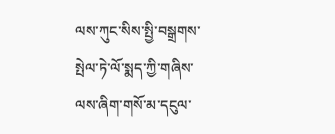ལས་ཀུང་སིས་སྤྱི་བསྒྲགས་སྤེལ་ཏེ་ལོ་སྨད་ཀྱི་གཞིས་ལས་ཞིག་གསོ་མ་དངུལ་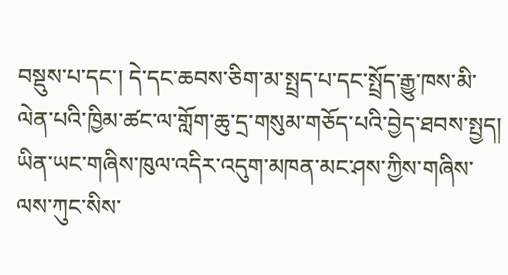བསྡུས་པ་དང་། དེ་དང་ཆབས་ཅིག་མ་སྤྲད་པ་དང་སྤྲོད་རྒྱུ་ཁས་མི་ལེན་པའི་ཁྱིམ་ཚང་ལ་གློག་ཆུ་དྲ་གསུམ་གཅོད་པའི་བྱེད་ཐབས་སྤྱད། ཡིན་ཡང་གཞིས་ཁུལ་འདིར་འདུག་མཁན་མང་ཤས་ཀྱིས་གཞིས་ལས་ཀུང་སིས་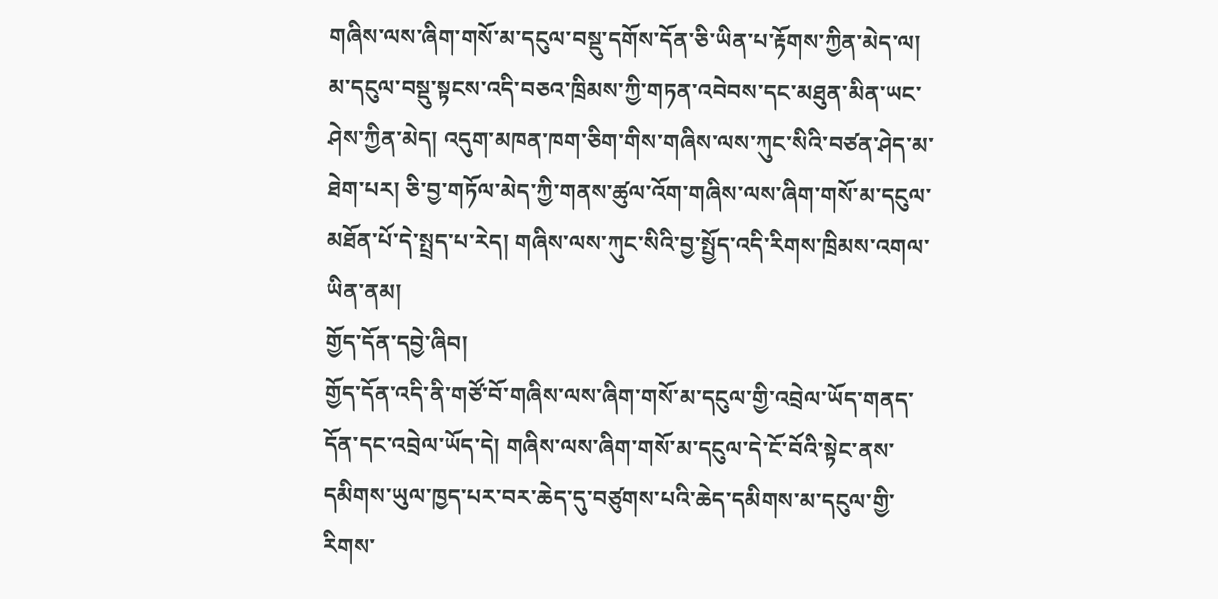གཞིས་ལས་ཞིག་གསོ་མ་དངུལ་བསྡུ་དགོས་དོན་ཅི་ཡིན་པ་རྟོགས་ཀྱིན་མེད་ལ། མ་དངུལ་བསྡུ་སྟངས་འདི་བཅའ་ཁྲིམས་ཀྱི་གཏན་འབེབས་དང་མཐུན་མིན་ཡང་ཤེས་ཀྱིན་མེད། འདུག་མཁན་ཁག་ཅིག་གིས་གཞིས་ལས་ཀུང་སིའི་བཙན་ཤེད་མ་ཐེག་པར། ཅི་བྱ་གཏོལ་མེད་ཀྱི་གནས་ཚུལ་འོག་གཞིས་ལས་ཞིག་གསོ་མ་དངུལ་མཐོན་པོ་དེ་སྤྲད་པ་རེད། གཞིས་ལས་ཀུང་སིའི་བྱ་སྤྱོད་འདི་རིགས་ཁྲིམས་འགལ་ཡིན་ནམ།
གྱོད་དོན་དབྱེ་ཞིབ།
གྱོད་དོན་འདི་ནི་གཙོ་བོ་གཞིས་ལས་ཞིག་གསོ་མ་དངུལ་གྱི་འབྲེལ་ཡོད་གནད་དོན་དང་འབྲེལ་ཡོད་དེ། གཞིས་ལས་ཞིག་གསོ་མ་དངུལ་དེ་ངོ་བོའི་སྟེང་ནས་དམིགས་ཡུལ་ཁྱད་པར་བར་ཆེད་དུ་བཙུགས་པའི་ཆེད་དམིགས་མ་དངུལ་གྱི་རིགས་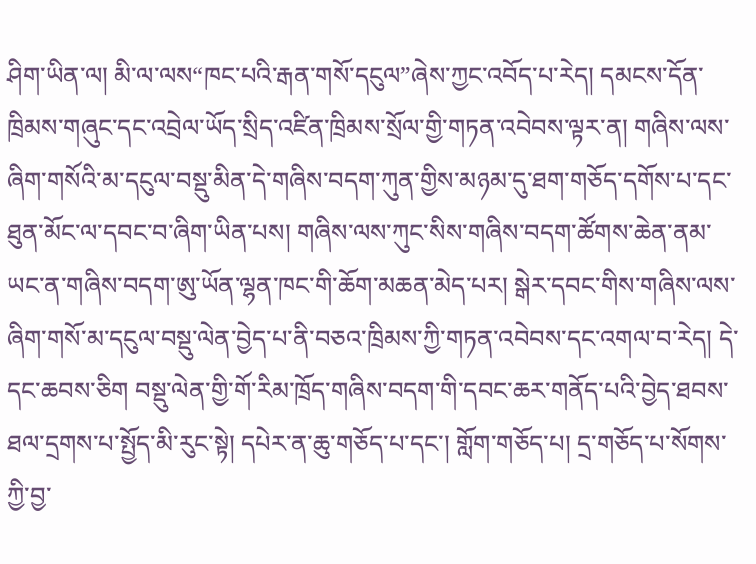ཤིག་ཡིན་ལ། མི་ལ་ལས“ཁང་པའི་རྒན་གསོ་དངུལ”ཞེས་ཀྱང་འབོད་པ་རེད། དམངས་དོན་ཁྲིམས་གཞུང་དང་འབྲེལ་ཡོད་སྲིད་འཛིན་ཁྲིམས་སྲོལ་གྱི་གཏན་འབེབས་ལྟར་ན། གཞིས་ལས་ཞིག་གསོའི་མ་དངུལ་བསྡུ་མིན་དེ་གཞིས་བདག་ཀུན་གྱིས་མཉམ་དུ་ཐག་གཅོད་དགོས་པ་དང་ཐུན་མོང་ལ་དབང་བ་ཞིག་ཡིན་པས། གཞིས་ལས་ཀུང་སིས་གཞིས་བདག་ཚོགས་ཆེན་ནམ་ཡང་ན་གཞིས་བདག་ཨུ་ཡོན་ལྷན་ཁང་གི་ཆོག་མཆན་མེད་པར། སྒེར་དབང་གིས་གཞིས་ལས་ཞིག་གསོ་མ་དངུལ་བསྡུ་ལེན་བྱེད་པ་ནི་བཅའ་ཁྲིམས་ཀྱི་གཏན་འབེབས་དང་འགལ་བ་རེད། དེ་དང་ཆབས་ཅིག བསྡུ་ལེན་གྱི་གོ་རིམ་ཁྲོད་གཞིས་བདག་གི་དབང་ཆར་གནོད་པའི་བྱེད་ཐབས་ཐལ་དྲགས་པ་སྤྱོད་མི་རུང་སྟེ། དཔེར་ན་ཆུ་གཅོད་པ་དང་། གློག་གཅོད་པ། དྲ་གཅོད་པ་སོགས་ཀྱི་བྱ་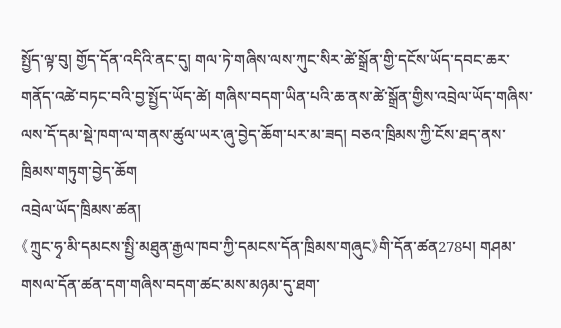སྤྱོད་ལྟ་བུ། གྱོད་དོན་འདིའི་ནང་དུ། གལ་ཏེ་གཞིས་ལས་ཀུང་སིར་ཚེ་སྒྲོན་གྱི་དངོས་ཡོད་དབང་ཆར་གནོད་འཚེ་བཏང་བའི་བྱ་སྤྱོད་ཡོད་ཚེ། གཞིས་བདག་ཡིན་པའི་ཆ་ནས་ཚེ་སྒྲོན་གྱིས་འབྲེལ་ཡོད་གཞིས་ལས་དོ་དམ་སྡེ་ཁག་ལ་གནས་ཚུལ་ཡར་ཞུ་བྱེད་ཆོག་པར་མ་ཟད། བཅའ་ཁྲིམས་ཀྱི་ངོས་ཐད་ནས་ཁྲིམས་གཏུག་བྱེད་ཆོག
འབྲེལ་ཡོད་ཁྲིམས་ཚན།
《ཀྲུང་ཧྭ་མི་དམངས་སྤྱི་མཐུན་རྒྱལ་ཁབ་ཀྱི་དམངས་དོན་ཁྲིམས་གཞུང》གི་དོན་ཚན278པ། གཤམ་གསལ་དོན་ཚན་དག་གཞིས་བདག་ཚང་མས་མཉམ་དུ་ཐག་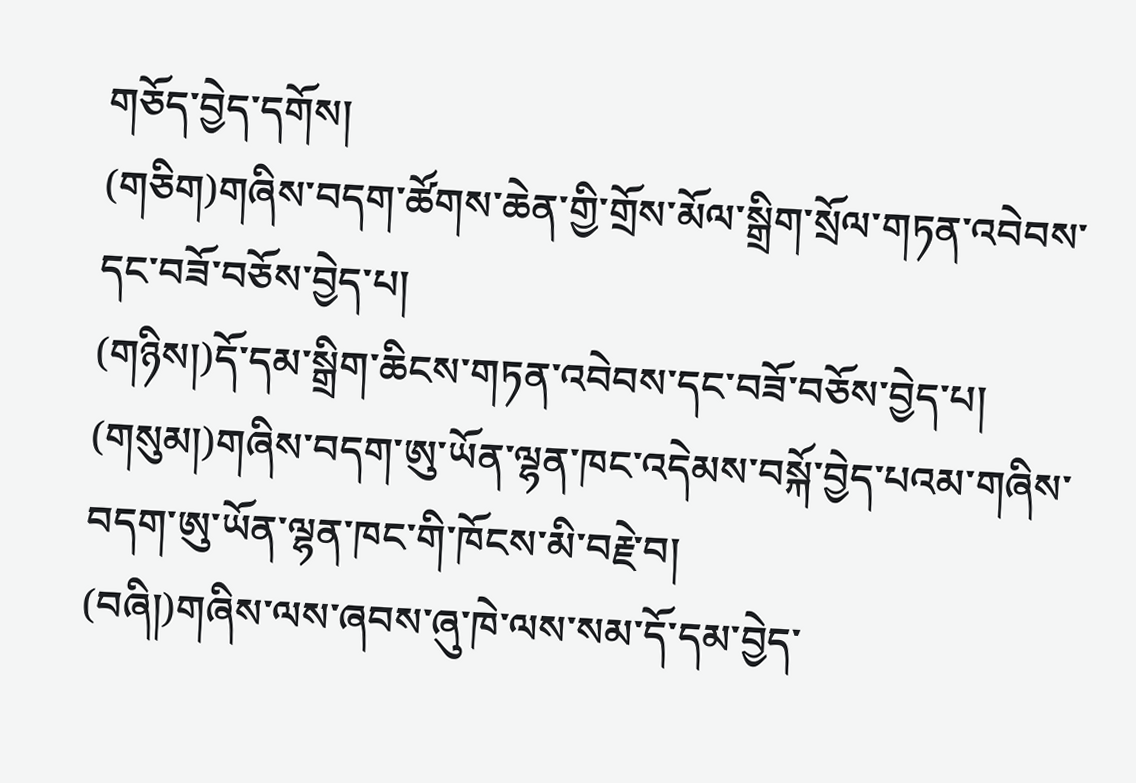གཅོད་བྱེད་དགོས།
(གཅིག)གཞིས་བདག་ཚོགས་ཆེན་གྱི་གྲོས་མོལ་སྒྲིག་སྲོལ་གཏན་འབེབས་དང་བཟོ་བཅོས་བྱེད་པ།
(གཉིས།)དོ་དམ་སྒྲིག་ཆིངས་གཏན་འབེབས་དང་བཟོ་བཅོས་བྱེད་པ།
(གསུམ།)གཞིས་བདག་ཨུ་ཡོན་ལྷན་ཁང་འདེམས་བསྐོ་བྱེད་པའམ་གཞིས་བདག་ཨུ་ཡོན་ལྷན་ཁང་གི་ཁོངས་མི་བརྗེ་བ།
(བཞི།)གཞིས་ལས་ཞབས་ཞུ་ཁེ་ལས་སམ་དོ་དམ་བྱེད་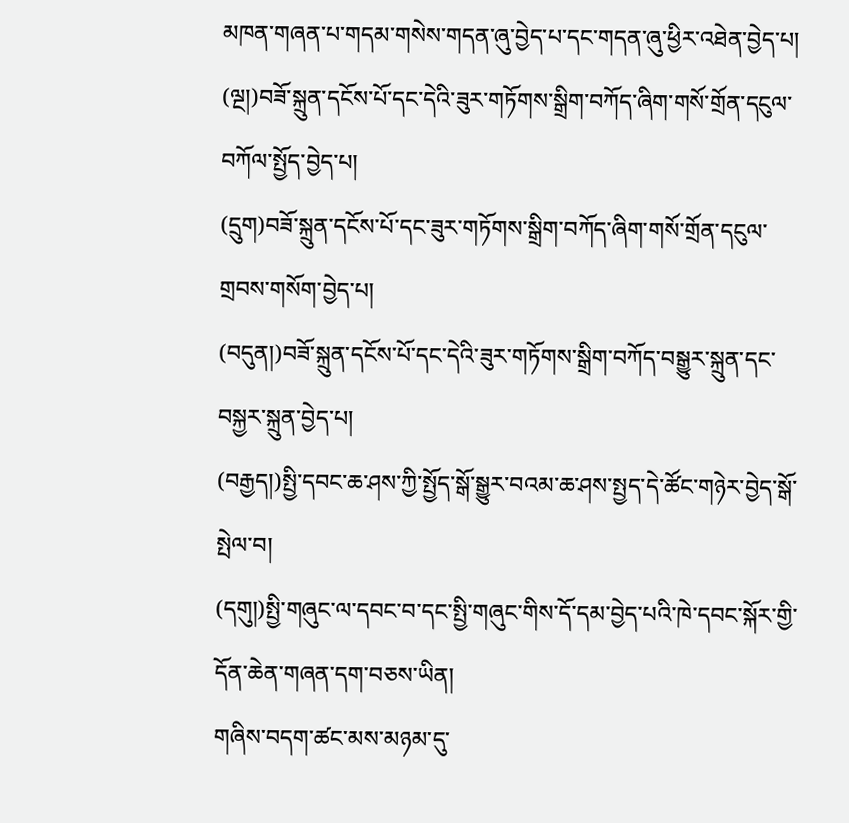མཁན་གཞན་པ་གདམ་གསེས་གདན་ཞུ་བྱེད་པ་དང་གདན་ཞུ་ཕྱིར་འཐེན་བྱེད་པ།
(ལྔ།)བཟོ་སྐྲུན་དངོས་པོ་དང་དེའི་ཟུར་གཏོགས་སྒྲིག་བཀོད་ཞིག་གསོ་གྲོན་དངུལ་བཀོལ་སྤྱོད་བྱེད་པ།
(དྲུག)བཟོ་སྐྲུན་དངོས་པོ་དང་ཟུར་གཏོགས་སྒྲིག་བཀོད་ཞིག་གསོ་གྲོན་དངུལ་གྲབས་གསོག་བྱེད་པ།
(བདུན།)བཟོ་སྐྲུན་དངོས་པོ་དང་དེའི་ཟུར་གཏོགས་སྒྲིག་བཀོད་བསྒྱུར་སྐྲུན་དང་བསྐྱར་སྐྲུན་བྱེད་པ།
(བརྒྱད།)སྤྱི་དབང་ཆ་ཤས་ཀྱི་སྤྱོད་སྒོ་སྒྱུར་བའམ་ཆ་ཤས་སྤྱད་དེ་ཚོང་གཉེར་བྱེད་སྒོ་སྤེལ་བ།
(དགུ།)སྤྱི་གཞུང་ལ་དབང་བ་དང་སྤྱི་གཞུང་གིས་དོ་དམ་བྱེད་པའི་ཁེ་དབང་སྐོར་གྱི་དོན་ཆེན་གཞན་དག་བཅས་ཡིན།
གཞིས་བདག་ཚང་མས་མཉམ་དུ་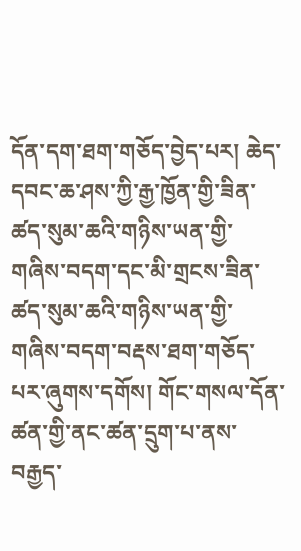དོན་དག་ཐག་གཅོད་བྱེད་པར། ཆེད་དབང་ཆ་ཤས་ཀྱི་རྒྱ་ཁྱོན་གྱི་ཟིན་ཚད་སུམ་ཆའི་གཉིས་ཡན་གྱི་གཞིས་བདག་དང་མི་གྲངས་ཟིན་ཚད་སུམ་ཆའི་གཉིས་ཡན་གྱི་གཞིས་བདག་བརྡས་ཐག་གཅོད་པར་ཞུགས་དགོས། གོང་གསལ་དོན་ཚན་གྱི་ནང་ཚན་དྲུག་པ་ནས་བརྒྱད་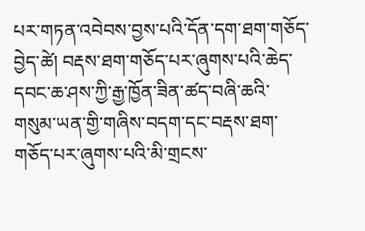པར་གཏན་འབེབས་བྱས་པའི་དོན་དག་ཐག་གཅོད་བྱེད་ཚེ། བརྡས་ཐག་གཅོད་པར་ཞུགས་པའི་ཆེད་དབང་ཆ་ཤས་ཀྱི་རྒྱ་ཁྱོན་ཟིན་ཚད་བཞི་ཆའི་གསུམ་ཡན་གྱི་གཞིས་བདག་དང་བརྡས་ཐག་གཅོད་པར་ཞུགས་པའི་མི་གྲངས་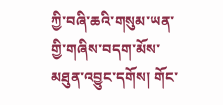ཀྱི་བཞི་ཆའི་གསུམ་ཡན་གྱི་གཞིས་བདག་མོས་མཐུན་འབྱུང་དགོས། གོང་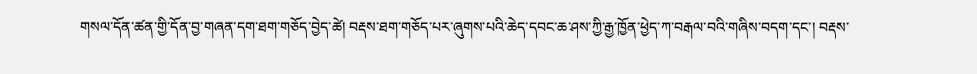གསལ་དོན་ཚན་གྱི་དོན་བྱ་གཞན་དག་ཐག་གཅོད་བྱེད་ཚེ། བརྡས་ཐག་གཅོད་པར་ཞུགས་པའི་ཆེད་དབང་ཆ་ཤས་ཀྱི་རྒྱ་ཁྱོན་ཕྱེད་ཀ་བརྒལ་བའི་གཞིས་བདག་དང་། བརྡས་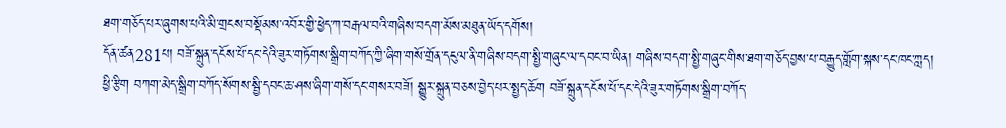ཐག་གཅོད་པར་ཞུགས་པའི་མི་གྲངས་བསྡོམས་འབོར་གྱི་ཕྱེད་ཀ་བརྒལ་བའི་གཞིས་བདག་མོས་མཐུན་ཡོད་དགོས།
དོན་ཚན281པ། བཟོ་སྐྲུན་དངོས་པོ་དང་དེའི་ཟུར་གཏོགས་སྒྲིག་བཀོད་ཀྱི་ཞིག་གསོ་གྲོན་དངུལ་ནི་གཞིས་བདག་སྤྱི་གཞུང་ལ་དབང་བ་ཡིན། གཞིས་བདག་སྤྱི་གཞུང་གིས་ཐག་གཅོད་བྱས་པ་བརྒྱུད་གློག་སྐས་དང་ཁང་ཀླད། ཕྱི་རྩིག བཀག་མེད་སྒྲིག་བཀོད་སོགས་སྦྱི་དབང་ཆ་ཤས་ཞིག་གསོ་དང་གསར་བཟོ། སྒྱུར་སྐྲུན་བཅས་བྱེད་པར་སྤྱད་ཆོག བཟོ་སྐྲུན་དངོས་པོ་དང་དེའི་ཟུར་གཏོགས་སྒྲིག་བཀོད་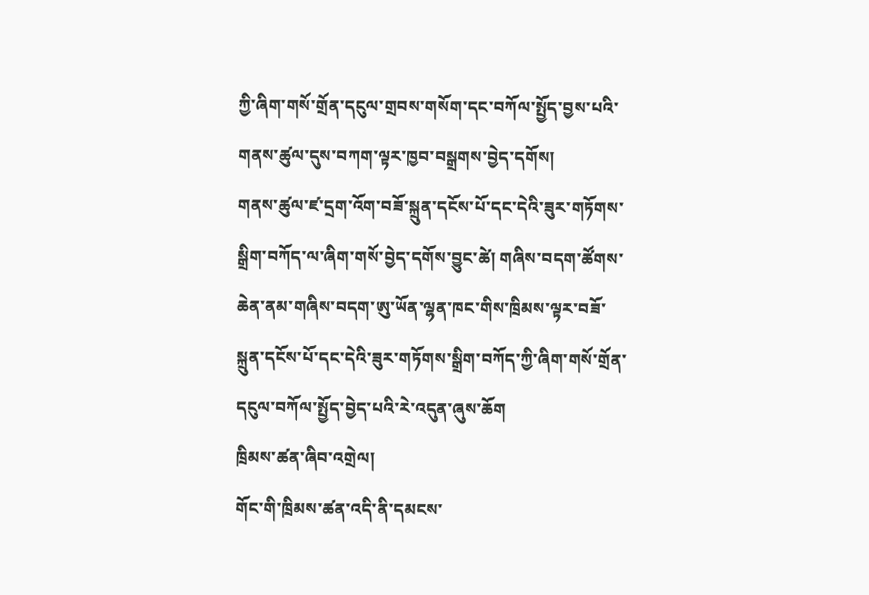ཀྱི་ཞིག་གསོ་གྲོན་དངུལ་གྲབས་གསོག་དང་བཀོལ་སྤྱོད་བྱས་པའི་གནས་ཚུལ་དུས་བཀག་ལྟར་ཁྱབ་བསྒྲགས་བྱེད་དགོས།
གནས་ཚུལ་ཛ་དྲག་འོག་བཟོ་སྐྲུན་དངོས་པོ་དང་དེའི་ཟུར་གཏོགས་སྒྲིག་བཀོད་ལ་ཞིག་གསོ་བྱེད་དགོས་བྱུང་ཚེ། གཞིས་བདག་ཚོགས་ཆེན་ནམ་གཞིས་བདག་ཨུ་ཡོན་ལྷན་ཁང་གིས་ཁྲིམས་ལྟར་བཟོ་སྐྲུན་དངོས་པོ་དང་དེའི་ཟུར་གཏོགས་སྒྲིག་བཀོད་ཀྱི་ཞིག་གསོ་གྲོན་དངུལ་བཀོལ་སྤྱོད་བྱེད་པའི་རེ་འདུན་ཞུས་ཆོག
ཁྲིམས་ཚན་ཞིབ་འགྲེལ།
གོང་གི་ཁྲིམས་ཚན་འདི་ནི་དམངས་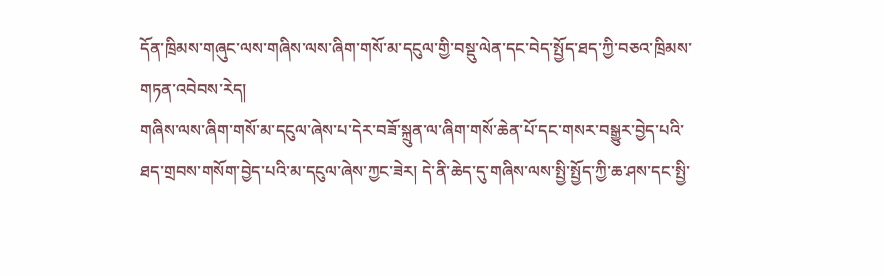དོན་ཁྲིམས་གཞུང་ལས་གཞིས་ལས་ཞིག་གསོ་མ་དངུལ་གྱི་བསྡུ་ལེན་དང་བེད་སྤྱོད་ཐད་ཀྱི་བཅའ་ཁྲིམས་གཏན་འབེབས་རེད།
གཞིས་ལས་ཞིག་གསོ་མ་དངུལ་ཞེས་པ་དེར་བཟོ་སྐྲུན་ལ་ཞིག་གསོ་ཆེན་པོ་དང་གསར་བསྒྱུར་བྱེད་པའི་ཐད་གྲབས་གསོག་བྱེད་པའི་མ་དངུལ་ཞེས་ཀྱང་ཟེར། དེ་ནི་ཆེད་དུ་གཞིས་ལས་སྤྱི་སྤྱོད་ཀྱི་ཆ་ཤས་དང་སྤྱི་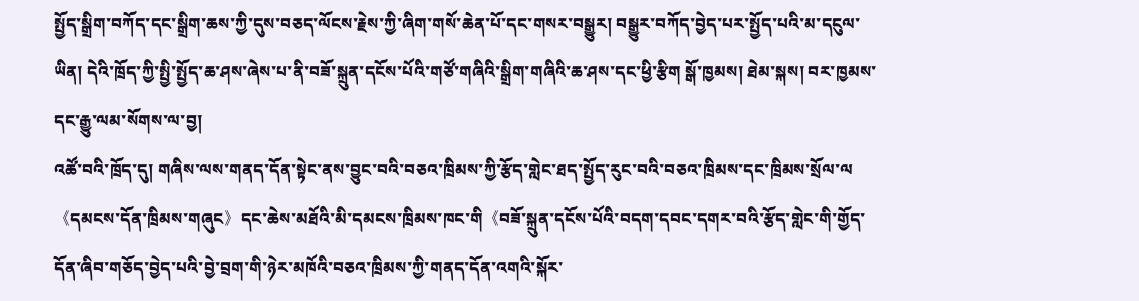སྤྱོད་སྒྲིག་བཀོད་དང་སྒྲིག་ཆས་ཀྱི་དུས་བཅད་ལོངས་རྗེས་ཀྱི་ཞིག་གསོ་ཆེན་པོ་དང་གསར་བསྒྱུར། བསྒྱུར་བཀོད་བྱེད་པར་སྤྱོད་པའི་མ་དངུལ་ཡིན། དེའི་ཁྲོད་ཀྱི་སྤྱི་སྤྱོད་ཆ་ཤས་ཞེས་པ་ནི་བཟོ་སྐྲུན་དངོས་པོའི་གཙོ་གཞིའི་སྒྲིག་གཞིའི་ཆ་ཤས་དང་ཕྱི་རྩིག སྒོ་ཁྱམས། ཐེམ་སྐས། བར་ཁྱམས་དང་རྒྱུ་ལམ་སོགས་ལ་བྱ།
འཚོ་བའི་ཁྲོད་དུ། གཞིས་ལས་གནད་དོན་སྟེང་ནས་བྱུང་བའི་བཅའ་ཁྲིམས་ཀྱི་རྩོད་གླེང་ཐད་སྤྱོད་རུང་བའི་བཅའ་ཁྲིམས་དང་ཁྲིམས་སྲོལ་ལ《དམངས་དོན་ཁྲིམས་གཞུང》དང་ཆེས་མཐོའི་མི་དམངས་ཁྲིམས་ཁང་གི《བཟོ་སྐྲུན་དངོས་པོའི་བདག་དབང་དགར་བའི་རྩོད་གླེང་གི་གྱོད་དོན་ཞིབ་གཅོད་བྱེད་པའི་བྱེ་བྲག་གི་ཉེར་མཁོའི་བཅའ་ཁྲིམས་ཀྱི་གནད་དོན་འགའི་སྐོར་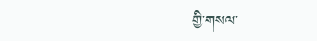གྱི་གསལ་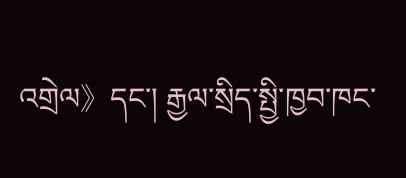འགྲེལ》དང་། རྒྱལ་སྲིད་སྤྱི་ཁྱབ་ཁང་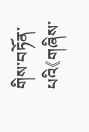གིས་བཏོན་པའི《གཞིས་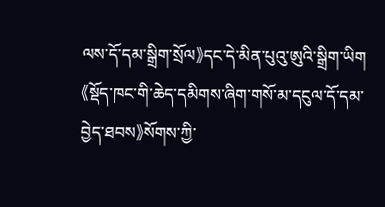ལས་དོ་དམ་སྒྲིག་སྲོལ》དང་དེ་མིན་པུའུ་ཨུའི་སྒྲིག་ཡིག《སྡོད་ཁང་གི་ཆེད་དམིགས་ཞིག་གསོ་མ་དངུལ་དོ་དམ་བྱེད་ཐབས》སོགས་ཀྱི་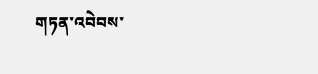གཏན་འབེབས་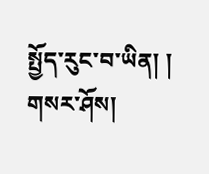སྤྱོད་རུང་བ་ཡིན། །
གསར་ཤོས།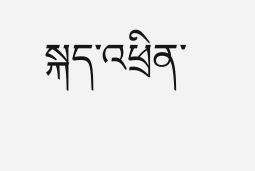སྐད་འཕྲིན་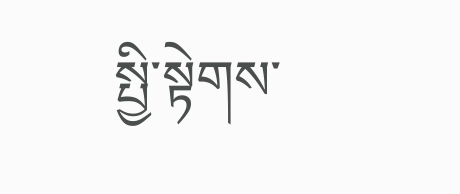སྤྱི་སྟེགས་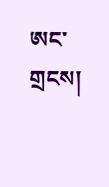ཨང་གྲངས།